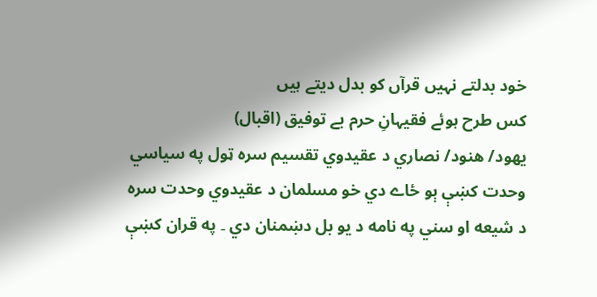خود بدلتے نہیں قرآں کو بدل دیتے ہیں
کس طرح ہوئے فقیہانِ حرم بے توفیق (اقبال)
یهود/ هنود/ نصاري د عقيدوي تقسيم سره ټول په سیاسي وحدت کښې ېو ځاے دي خو مسلمان د عقيدوي وحدت سره د شيعه او سني په نامه د يو بل دښمنان دي ۔ په قران کښې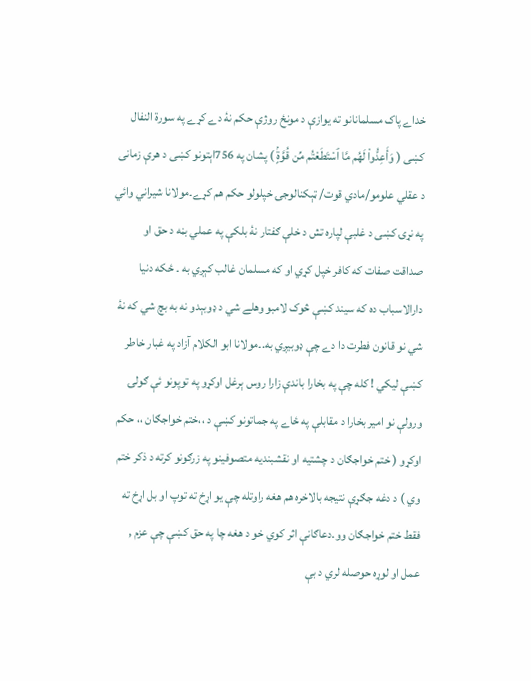خداے پاک مسلمانانو ته يوازې د مونځ روژې حکم نۀ دے کړے په سورة النفال کښی ( وَأَعِدُّواْ لَهُم مَّا ٱسْتَطَعْتُم مِّن قُوَّةٍۢ ) پشان په 756اېتونو کښی د هرې زمانی د عقلي علومو/مادي قوت/ ټېکنالوجۍ خپلولو حکم هم کړے۔مولانا شيراني وائي په نړۍ کښی د غلبې لپاره تش د خلې ګفتار نۀ بلکې په عملي بڼه د حق او صداقت صفات که کافر خپل کړي او که مسلمان غالب کېږي به ۔ ځکه دنيا دارالاسباب ده که سيند کښې څوک لامبو وهلے شي د ډوبېدو نه به بچ شي که نۀ شي نو قانون فطرت دا دے چې ډوبيږي به.۔مولانا ابو الکلام آزاد په غبار خاطر کښې ليکي ! کله چې په بخارا باندې زارا روس ېرغل اوکړو په توپونو ئې ګولۍ ورولې نو امير بخارا د مقابلې په ځاے په جماتونو کښې د ،،ختم خواجګان ،، حکم اوکړو ( ختم خواجګان د چشتيه او نقشبنديه متصوفینو په زرګونو کرته د ذکر ختم وي ) د دغه جګړې نتيجه بالاخره هم هغه راوتله چې یو اړخ ته توپ او بل اړخ ته فقط ختم خواجګان وو.دعاګانې اثر کوي خو د هغه چا په حق کښې چې عزم , عمل او لوړه حوصله لري د بې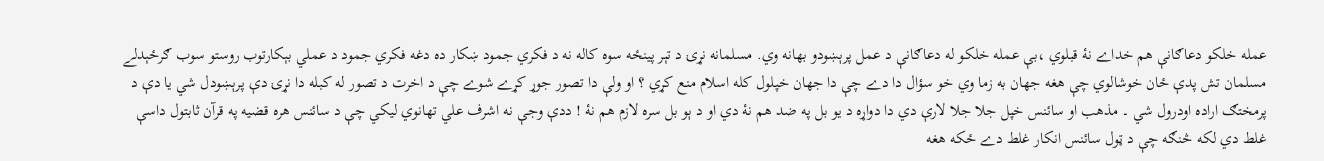عمله خلکو دعاګانې هم خداے نۀ قبلوي ،بې عمله خلکو له دعاګانې د عمل پرېښودو بهانه وي. مسلمانه نړۍ د تېر پينځه سوه کاله نه د فکري جمود ښکار ده دغه فکري جمود د عملي بېکارتوب روستو سوب ګرځېدلے مسلمان تش پدې ځان خوشالوي چې هغه جهان به زما وي خو سؤال دا دے چې دا جهان خپلول کله اسلام منع کړي ؟ او ولې دا تصور جوړ کړے شوے چې د اخرت د تصور له کبله دا نړۍ دې پرېښودل شي يا دې د پرمختګ اراده اودرول شي ۔ مذهب او سائنس خپل جلا جلا لارې دي دا دواړه د يو بل په ضد هم نۀ دي او د ېو بل سره لازم هم نۀ ! ددې وجې نه اشرف علي تهانوي ليکي چې د سائنس هره قضيه په قرآن ثابتول داسې غلط دي لکه څنګه چې د ټول سائنس انکار غلط دے ځکه هغه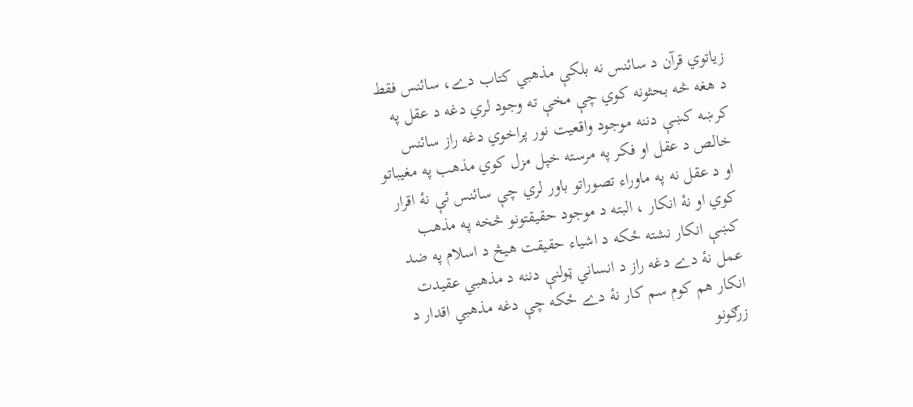زیاتوي قرآن د سائنس نه بلکې مذهبي کتاب دے، سائنس فقط د هغه څه بحثونه کوي چې مخې ته وجود لري دغه د عقل په کرښه کښې دننه موجود واقعيت نور پراخوي دغه راز سائنس خالص د عقل او فکر په مرسته خپل مزل کوي مذهب په مغيباتو او د عقل نه په ماوراء تصوراتو باور لري چې سائنس ئې نۀ اقرار کوي او نۀ انکار ، البته د موجود حقيقتونو څخه په مذهب کښې انکار نشته ځکه د اشياء حقيقت هيڅ د اسلام په ضد عمل نۀ دے دغه راز د انساني ټولنې دننه د مذهبي عقيدت انکار هم کوم سم کار نۀ دے ځکه چې دغه مذهبي اقدار د زرګونو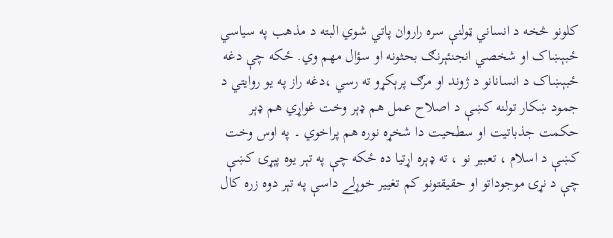کلونو څخه د انساني ټولنې سره راروان پاتي شوي البته د مذهب په سیاسي ځبېښاک او شخصي انجنئېرنګ بحثونه او سؤال مهم وي. ځکه چې دغه ځبېښاک د انسانانو د ژوند او مرګ پرېکړو ته رسي ،دغه راز په یو روایتي د جمود ښکار تولنه کښې د اصلاح عمل هم ډېر وخت غواړي هم ډېر حکمت جذباتيت او سطحيت دا شخړه نوره هم پراخوي ۔ په اوس وخت کښې د اسلام ، تعبير نو ، ته ډېره اړتيا ده ځکه چې په تېر یوه پېړۍ کښې چې د نړۍ موجوداتو او حقيقتونو کم تغيير خوړلے داسې په تېر دوه زره کال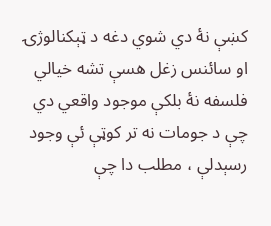کښې نۀ دي شوي دغه د ټېکنالوژۍ او سائنس زغل هسې تشه خیالي فلسفه نۀ بلکې موجود واقعي دي چې د جومات نه تر کوټې ئې وجود رسېدلې ، مطلب دا چې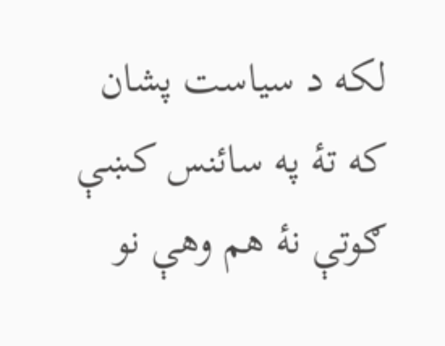لکه د سياست پشان که تۀ په سائنس کښې ګوتې نۀ هم وهې نو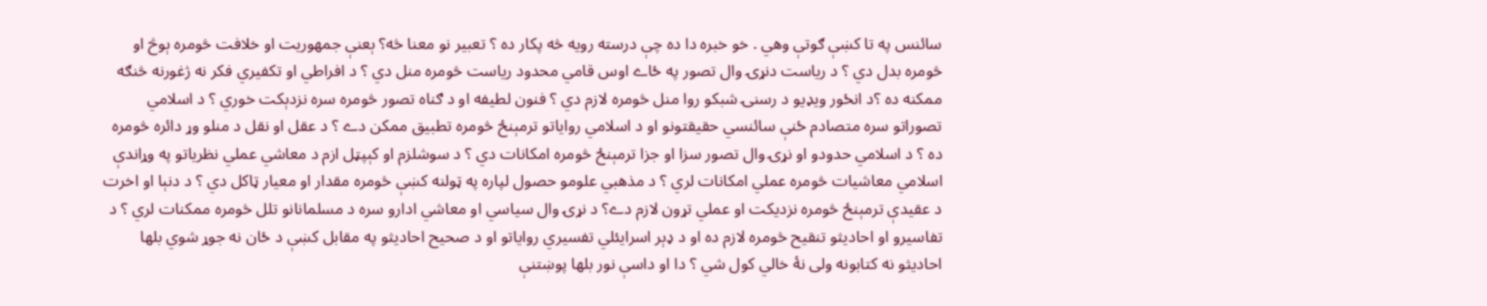سائنس په تا کښې ګوتې وهي . خو خبره دا ده چې درسته رويه څه پکار ده ؟ تعبير نو معنا څه؟ ېعنې جمهوريت او خلافت څومره ېوڅ او څومره بدل دي ؟ د رياست دنړۍ وال تصور په ځاے اوس قامي محدود رياست څومره منل دي ؟ د افراطي او تکفيري فکر نه ژغورنه څنګه ممکنه ده ؟د انځور ويډيو د رسنۍ شبکو روا منل څومره لازم دي ؟ فنون لطيفه او د ګناه تصور څومره سره نزدېکت خوري ؟ د اسلامي تصوراتو سره متصادم ځنې سائنسي حقيقتونو او د اسلامي روایاتو ترمېنځ څومره تطبيق ممکن دے ؟ د عقل او نقل د منلو وړ دائره څومره ده ؟ د اسلامي حدودو او نړۍ وال تصور سزا او جزا ترمېنځ څومره امکانات دي ؟ د سوشلزم او کېپټل ازم د معاشي عملي نظرياتو په وړاندې اسلامي معاشيات څومره عملي امکانات لري ؟ د مذهبي علومو حصول لپاره په ټولنه کښې څومره مقدار او معيار ټاکل دي ؟ د دنېا او اخرت د عقيدې ترمېنځ څومره نزديکت او عملي تړون لازم دے؟ د نړۍ وال سیاسي او معاشي ادارو سره د مسلمانانو تلل څومره ممکنات لري ؟ د تفاسيرو او احاديثو تنقيح څومره لازم ده او د ډېر اسرايئلي تفسیري روایاتو او د صحيح احاديثو په مقابل کښې د ځان نه جوړ شوي بلها احاديثو نه کتابونه ولی نۀ خالي کول شي ؟ دا او داسې نور بلها پوښتنې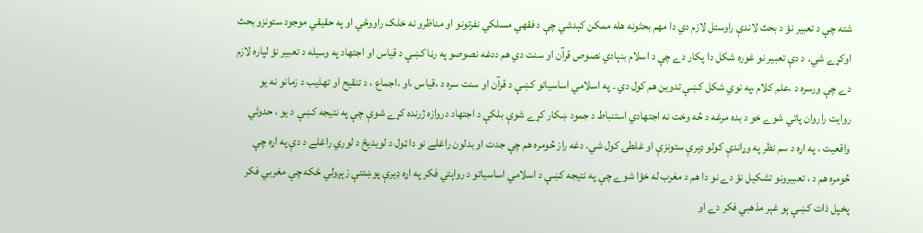شته چې د تعبير نؤ د بحث لاندې راوستل لازم دي دا مهم بحثونه هله ممکن کېدشي چې د فقهي مسلکي نفرتونو او مناظرو نه خلک راووځي او په حقيقي موجود ستونزو بحث اوکړے شي. د دې تعبير نو غوره شکل دا پکار دے چې د اسلام بنېادي نصوص قرآن او سنت دي هم ددغه نصوصو په رڼا کښې د قياس او اجتهاد په وسيله د تعبير نؤ لپاره لازم دے چې ورسره د ،علم کلام ،په نوي شکل کښې تدوين هم کول دي ۔ په اسلامي اساسياتو کښې د قرآن او سنت سره د ،قياس ،او ،اجماع ، د تنقيح او تهذيب د زمانو نه یو روایت راروان پاتي شوے خو د بده مرغه د څه وخت نه اجتهادي استنباط د جمود ښکار کړے شوې بلکې د اجتهاد دروازه ژرنده کړے شوې چې په نتيجه کښې د یو ، حدوثي واقعيت ، په اړه د سم نظر په وړاندې کولو ډېرې ستونزې او غلطۍ کول شي. دغه راز څومره هم چې جدت او بدلون راغلے نو دا ټول د لويديځ د لوري راغلے د دې په اړه چې څومره هم د ، تعبيرونو تشکیل نؤ دے نو دا هم د مغرب له خؤا شوے چې په نتيجه کښې د اسلامي اساسياتو د رواېتي فکر په اړه ډیرې پوښتنې زېږولي ځکه چې مغربي فکر پخپل ذات کښې ېو غېر مذهبي فکر دے او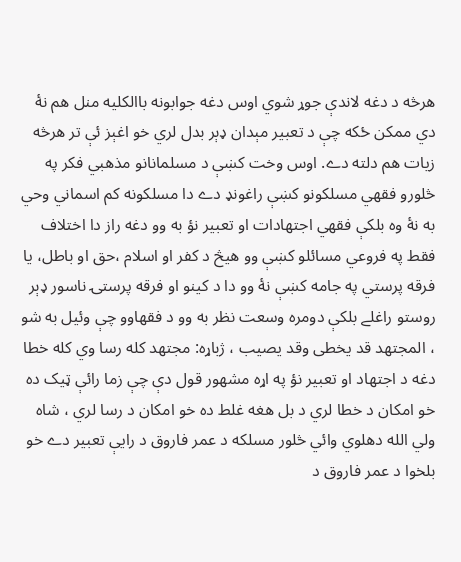هرڅه د دغه لاندې جوړ شوي اوس دغه جوابونه باالکليه منل هم نۀ دي ممکن ځکه چې د تعبير مېدان ډېر بدل لري خو اغېز ئې تر هرڅه زيات هم دلته دے. اوس وخت کښې د مسلمانانو مذهبي فکر په څلورو فقهي مسلکونو کښې راغونډ دے دا مسلکونه کم اسماني وحي به نۀ وه بلکې فقهي اجتهادات او تعبير نؤ به وو دغه راز دا اختلاف فقط په فروعي مسائلو کښې وو هیڅ د کفر او اسلام ،حق او باطل، یا فرقه پرستي په جامه کښې نۀ وو دا د کينو او فرقه پرستۍ ناسور ډېر روستو راغلے بلکې دومره وسعت نظر به وو د فقهاوو چې وئيل به شو ، المجتهد قد يخطی وقد يصيب ، ژباړه: مجتهد کله رسا وي کله خطا دغه د اجتهاد او تعبير نؤ په اړه مشهور قول دې چې زما رائې ټيک ده خو امکان د خطا لري د بل هغه غلط ده خو امکان د رسا لري ، شاه ولي الله دهلوي وائي څلور مسلکه د عمر فاروق د رايې تعبير دے خو بلخوا د عمر فاروق د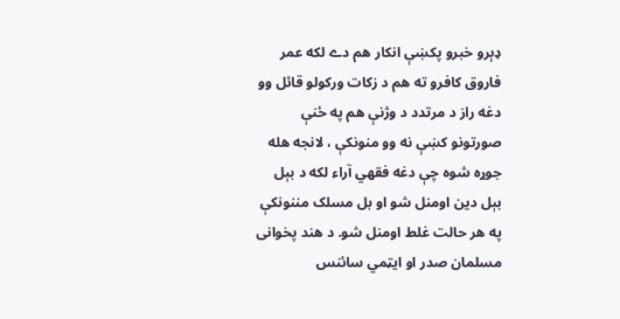ډېرو خبرو پکښې انکار هم دے لکه عمر فاروق کافرو ته هم د زکات ورکولو قائل وو دغه راز د مرتدد د وژنې هم په ځنې صورتونو کښې نه وو منونکې ، لانجه هله جوړه شوه چې دغه فقهي آراء لکه د بېل بېل دين اومنل شو او بل مسلک مننونکې په هر حالت غلط اومنل شو. د هند پخوانی مسلمان صدر او ايټمي سائنس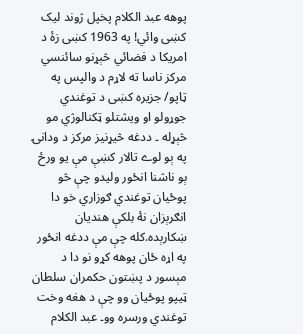پوهه عبد الکلام پخپل ژوند لیک کښی وائي! په 1963 کښی زۀ د امريکا د فضائي څېړنو سائنسي مرکز ناسا ته لاړم د والپس په ټاپو/ جزيره کښی د توغندي جوړولو او ويشتلو ټکنالوژي مو څېړله ۔ ددغه څيړنيز مرکز د ودانۍ په ېو لوے تالار کښې مې یو ورځ ېو ناشنا انځور وليدو چې څو پوځيان توغندي ګوزاري خو دا انګرېزان نۀ بلکې هنديان ښکارېده.کله چې مې ددغه انځور په اړه ځان پوهه کړو نو دا د مېسور د پښتون حکمران سلطان ټيپو پوځيان وو چې د هغه وخت توغندي ورسره وو۔ عبد الکلام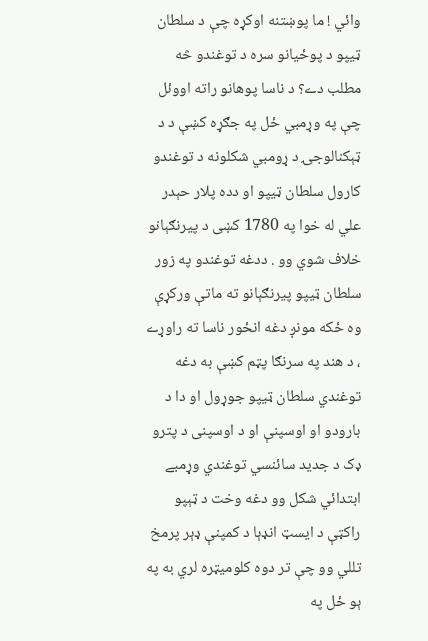وائي ! ما پوښتنه اوکړه چې د سلطان ټيپو د پوځيانو سره د توغندو څه مطلب دے؟ د ناسا پوهانو راته اووئل چې په وړمبي ځل په جګړه کښې د د ټېکنالوجۍ د ړومبي شکلونه د توغندو کارول سلطان ټيپو او دده پلار حېدر علي له خوا په 1780 کښی د پيرنګېانو خلاف شوي وو . ددغه توغندو په زور سلطان ټيپو پيرنګېانو ته ماتې ورکړې وه ځکه مونږ دغه انځور ناسا ته راوړے ، د هند په سرنګا پټم کښې به دغه توغندي سلطان ټيپو جوړول او دا د بارودو او اوسپنې او د اوسپنی د پترو ډک د جديد سائنسي توغندي وړمبے ابتدائي شکل وو دغه وخت د ټېپو راکټې د ايسټ انډېا د کمپنې ډېر پرمخ تللي وو چې تر دوه کلوميټره لري به په ېو ځل په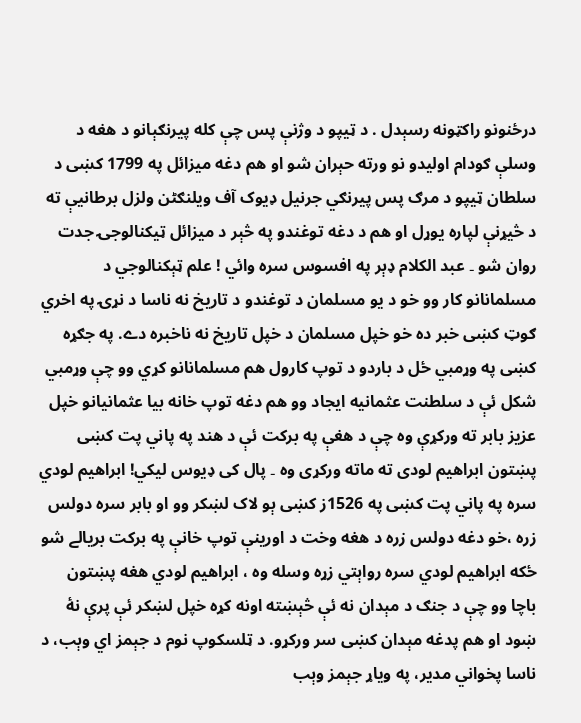درځنونو راکټونه رسېدل . د ټيپو د وژنې پس چې کله پيرنګېانو د هغه د وسلې ګودام اوليدو نو ورته حېران شو او هم دغه ميزائل په 1799 کښی د سلطان ټيپو د مرګ پس پيرنګي جرنیل ډیوک آف ویلنګٹن ولزل برطانيې ته د څیړنې لپاره یوړل او هم د دغه توغندو په څېر د ميزائل ټیکنالوجۍ جدت روان شو ۔ عبد الکلام ډېر په افسوس سره وائي ! علم ټېکنالوجي د مسلمانانو کار وو خو د یو مسلمان د توغندو د تاريخ نه ناسا د نړۍ په اخري ګوټ کښی خبر ده خو خپل مسلمان د خپل تاريخ نه ناخبره دے. په جګړه کښی په وړمبي ځل د باردو د توپ کارول هم مسلمانانو کړي وو چې وړمبي شکل ئې د سلطنت عثمانیه ايجاد وو هم دغه توپ خانه بیا عثمانیانو خپل عزيز بابر ته ورکړې وه چې د هغې په برکت ئې د هند په پاني پت کښی پښتون ابراهيم لودی ته ماته ورکړی وه ۔ پال کی ډيوس ليکي! ابراهيم لودي سره په پاني پت کښی په 1526ز کښی ېو لاک لښکر وو او بابر سره دولس زره ،خو دغه دولس زره د هغه وخت د اورينې توپ خانې په برکت بریالے شو ځکه ابراهيم لودي سره رواېتي زړه وسله وه ، ابراهيم لودي هغه پښتون باچا وو چې د جنګ د مېدان نه ئې څېښته اونه کړه خپل لښکر ئې پرې نۀ ښود او هم پدغه مېدان کښی سر ورکړو. د ټلسکوپ نوم د جېمز اي وېب، د ناسا پخواني مدیر، په ویاړ جېمز وېب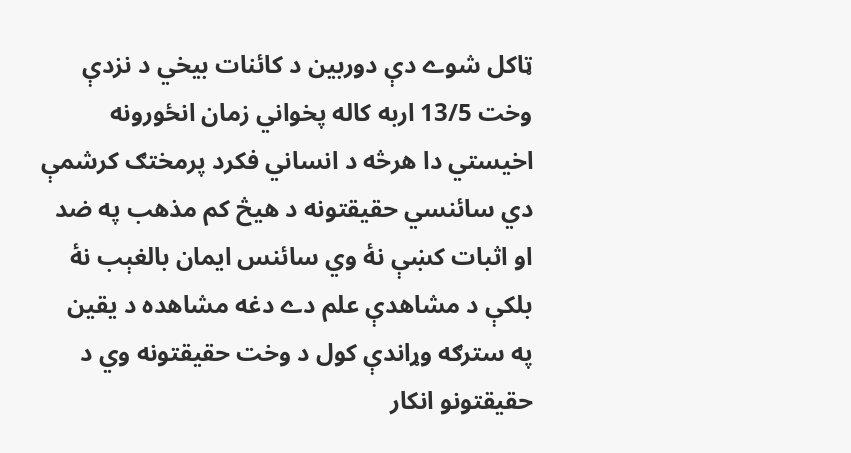ټاکل شوے دې دوربین د کائنات بیخي د نزدې وخت 13/5 اربه کاله پخواني زمان انځورونه اخیستي دا هرڅه د انساني فکرد پرمختګ کرشمې دي سائنسي حقيقتونه د هيڅ کم مذهب په ضد او اثبات کښې نۀ وي سائنس ايمان بالغېب نۀ بلکې د مشاهدې علم دے دغه مشاهده د يقين په سترګه وړاندې کول د وخت حقيقتونه وي د حقيقتونو انکار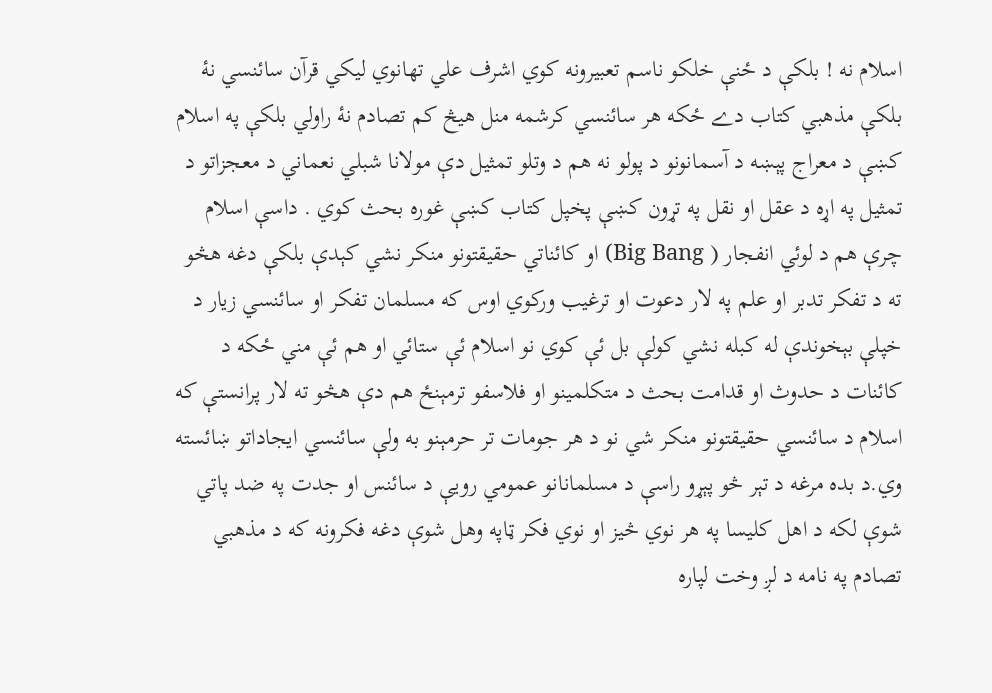اسلام نه ! بلکې د ځنې خلکو ناسم تعبيرونه کوي اشرف علي تهانوي ليکي قرآن سائنسي نۀ بلکې مذهبي کتاب دے ځکه هر سائنسي کرشمه منل هيڅ کم تصادم نۀ راولي بلکې په اسلام کښې د معراج پېښه د آسمانونو د پولو نه هم د وتلو تمثيل دې مولانا شبلي نعماني د معجزاتو د تمثيل په اړه د عقل او نقل په تړون کښې پخپل کتاب کښې غوره بحث کوي . داسې اسلام چرې هم د لوئي انفجار ( Big Bang) او کائناتي حقيقتونو منکر نشي کېدې بلکې دغه هڅو ته د تفکر تدبر او علم په لار دعوت او ترغيب ورکوي اوس که مسلمان تفکر او سائنسي زيار د خپلې بېخوندې له کبله نشي کولې بل ئې کوي نو اسلام ئې ستائي او هم ئې مني ځکه د کائنات د حدوث او قدامت بحث د متکلمينو او فلاسفو ترمېنځ هم دې هڅو ته لار پرانستې که اسلام د سائنسي حقيقتونو منکر شي نو د هر جومات تر حرمېنو به ولې سائنسي ايجاداتو ښائسته وي.د بده مرغه د تېر څو پېړو راسې د مسلمانانو عمومي رويې د سائنس او جدت په ضد پاتي شوې لکه د اهل کليسا په هر نوي څيز او نوي فکر ټاپه وهل شوې دغه فکرونه که د مذهبي تصادم په نامه د لږ وخت لپاره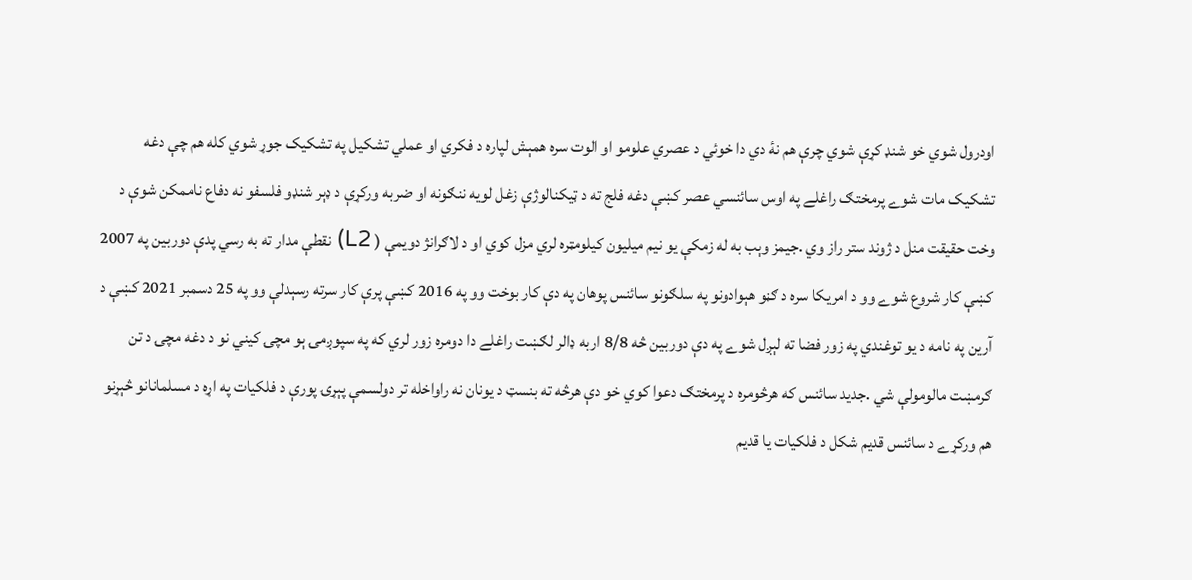اودرول شوي خو شنډ کړې شوي چرې هم نۀ دي دا خوئي د عصري علومو او الوت سره همېش لپاره د فکري او عملي تشکيل په تشکيک جوړ شوي کله هم چې دغه تشکيک مات شوے پرمختګ راغلے په اوس سائنسي عصر کښې دغه فلج ته د ټیکنالوژې زغل لویه ننګونه او ضربه ورکړې د ډېر شنډو فلسفو نه دفاع ناممکن شوې د وخت حقيقت منل د ژوند ستر راز وي .جیمز وېب به له زمکې یو نیم میلیون کیلومټره لري مزل کوي او د لاګرانژ دویمې ( L2) نقطې مدار ته به رسي پدې دوربین په 2007 کښې کار شروع شوے وو د امريکا سره د ګڼو هېوادونو په سلګونو سائنس پوهان په دې کار بوخت وو په 2016 کښې پرې کار سرته رسېدلې وو په 25 دسمبر 2021 کښې د آرين په نامه د یو توغندي په زور فضا ته لېږل شوے په دې دوربین څه 8/8 اربه ډالر لګښت راغلے دا دومره زور لري که په سپوږمۍ ېو مچۍ کيني نو د دغه مچۍ د تن ګرمښت مالومولې شي .جديد سائنس که هرڅومره د پرمختګ دعوا کوي خو دې هرڅه ته بنسټ د يونان نه راواخله تر دولسمې پېړۍ پورې د فلکيات په اړه د مسلمانانو څېړنو هم ورکړے د سائنس قديم شکل د فلکيات یا قديم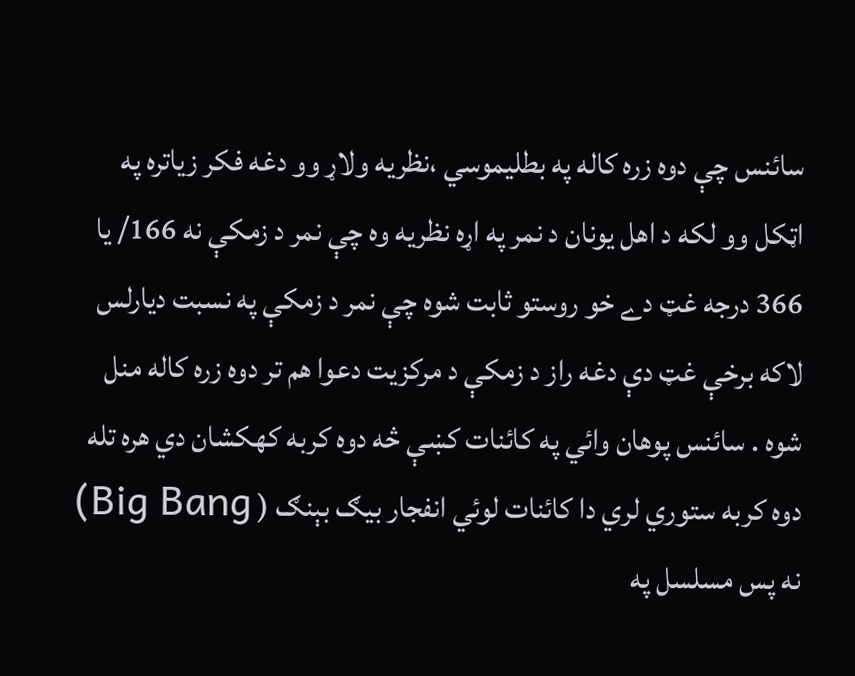سائنس چې دوه زره کاله په بطليموسي ،نظريه ولاړ وو دغه فکر زياتره په اټکل وو لکه د اهل يونان د نمر په اړه نظريه وه چې نمر د زمکې نه 166/ يا 366 درجه غټ دے خو روستو ثابت شوه چې نمر د زمکې په نسبت ديارلس لاکه برخې غټ دې دغه راز د زمکې د مرکزيت دعوا هم تر دوه زره کاله منل شوه . سائنس پوهان وائي په کائنات کښې څه دوه کربه کهکشان دي هره تله دوه کربه ستوري لري دا کائنات لوئي انفجار بیګ بېنګ ( Big Bang) نه پس مسلسل په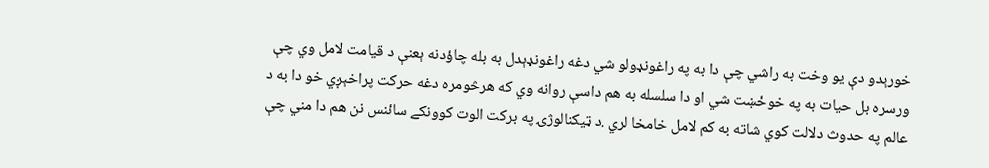خورېدو دې یو وخت به راشي چې دا به په راغونډولو شي دغه راغونډېدل به بله چاؤدنه ېعنې د قيامت لامل وي چې ورسره بل حيات به په خوځښت شي او دا سلسله به هم داسې روانه وي که هرڅومره دغه حرکت پراخېږي خو دا به د عالم په حدوث دلالت کوي شاته به کم لامل خامخا لري .د ټیکنالوژۍ په برکت الوت کوونکے سائنس نن هم دا مني چې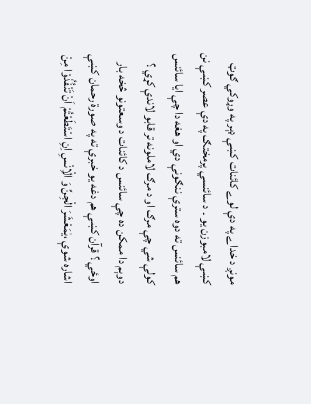مونږ د خداے په دې لوے کائنات کښې ډېر په وړوکي ګوټ کښې لامبوزن يو ۔ د سائنسي پرمختګ په دې عصر کښې نن هم سائنس ته دوه سترې ننګونې دي او هغه دا چې ایا سائنس کولې شي چې مرګ او د مرګ لاملونه تر قابو لاندې کړي ؟ دوېم دا ممکن ده چې سائنس د کائنات د وسعتونو څخه بار اوځي ؟ قرآن کښې هم دغه یو خبرې ته په صورة رحمان کښې اشاره شوې ،یٰمَعْشَرَ الْجِنِّ وَ الْاِنْسِ اِنِ اسْتَطَعْتُمْ اَنْ تَنْفُذُوْا مِنْ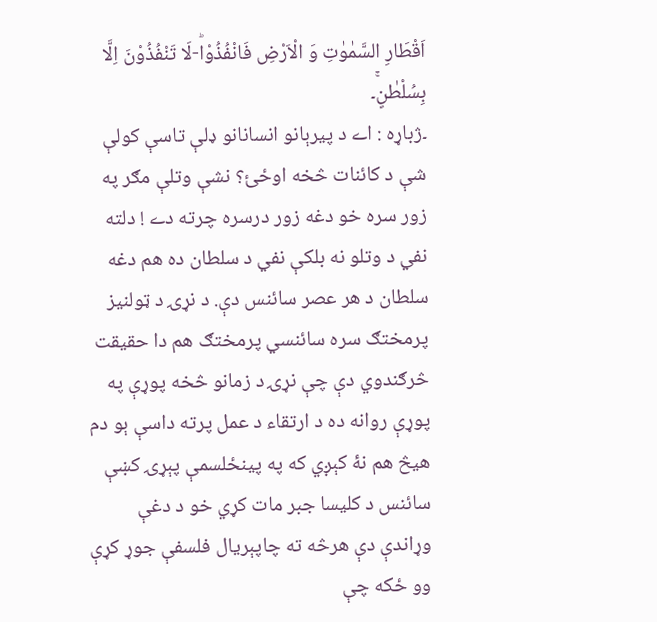اَقْطَارِ السَّمٰوٰتِ وَ الْاَرْضِ فَانْفُذُوْاؕ-لَا تَنْفُذُوْنَ اِلَّا بِسُلْطٰنٍۚ۔
۔ژباړه : اے د پيرېانو انسانانو ډلې تاسې کولې شې د کائنات څخه اوځئ؟ نشې وتلې مګر په زور سره خو دغه زور درسره چرته دے ! دلته نفي د وتلو نه بلکې نفي د سلطان ده هم دغه سلطان د هر عصر سائنس دې. د نړۍ د ټولنيز پرمختګ سره سائنسي پرمختګ هم دا حقيقت څرګندوي دې چې نړۍ د زمانو څخه پوړې په پوړې روانه ده د ارتقاء د عمل پرته داسې ېو دم هيڅ هم نۀ کېږي که په پينځلسمې پېړۍ کښې سائنس د کليسا جبر مات کړي خو د دغې وړاندې دې هرڅه ته چاپېريال فلسفې جوړ کړې وو ځکه چې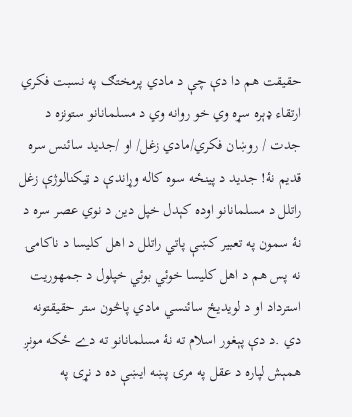حقيقت هم دا دې چې د مادي پرمختګ په نسبت فکري ارتقاء ډېره سړه وي خو روانه وي د مسلمانانو ستونزه د جدت / روښان فکري/مادي زغل/ او /جديد سائنس سره قديم نۀ! جديد د پينځه سوه کاله وړاندې د ټیکنالوژې زغل راتلل د مسلمانانو اوده کېدل خپل دين د نوي عصر سره د نۀ سمون په تعبير کښې پاتي راتلل د اهل کليسا د ناکامۍ نه پس هم د اهل کليسا خوئي بوئي خپلول د جمهوريت استرداد او د لويديځ سائنسي مادي پاڅون ستر حقيقتونه دي .د دې پېغور اسلام ته نۀ مسلمانانو ته دے ځکه مونږ همېش لپاره د عقل په مرۍ پښه ايښې ده د نړۍ په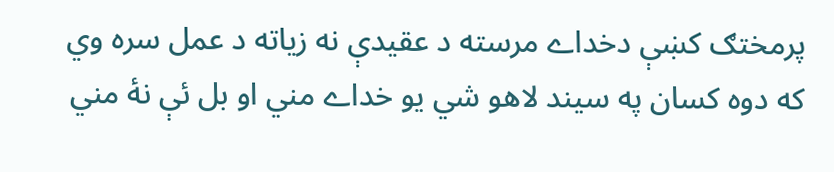پرمختګ کښې دخداے مرسته د عقيدې نه زياته د عمل سره وي که دوه کسان په سیند لاهو شي یو خداے مني او بل ئې نۀ مني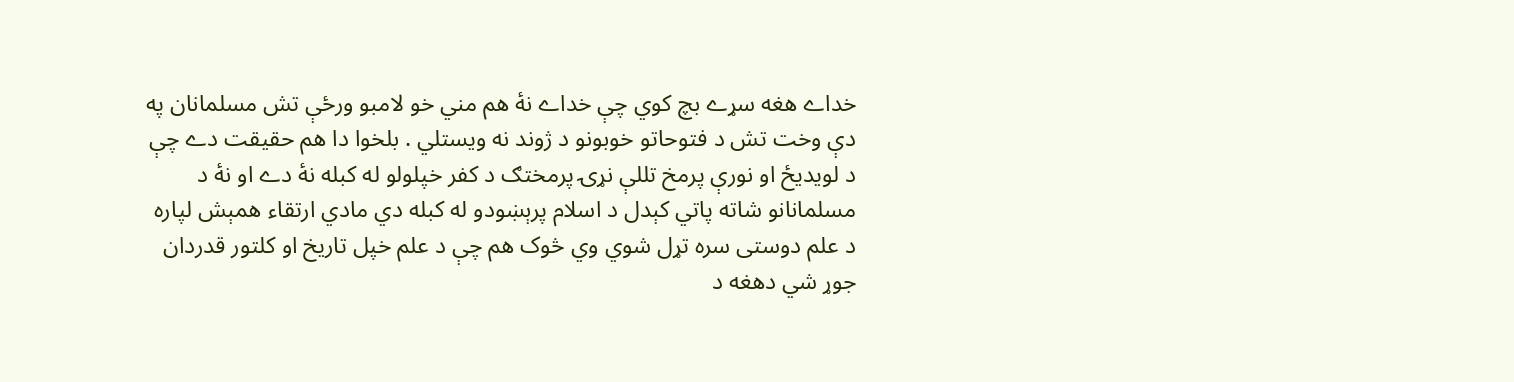خداے هغه سړے بچ کوي چې خداے نۀ هم مني خو لامبو ورځې تش مسلمانان په دې وخت تش د فتوحاتو خوبونو د ژوند نه ويستلي . بلخوا دا هم حقيقت دے چې د لويديځ او نورې پرمخ تللې نړۍ پرمختګ د کفر خپلولو له کبله نۀ دے او نۀ د مسلمانانو شاته پاتي کېدل د اسلام پرېښودو له کبله دي مادي ارتقاء همېش لپاره د علم دوستی سره تړل شوي وي څوک هم چې د علم خپل تاريخ او کلتور قدردان جوړ شي دهغه د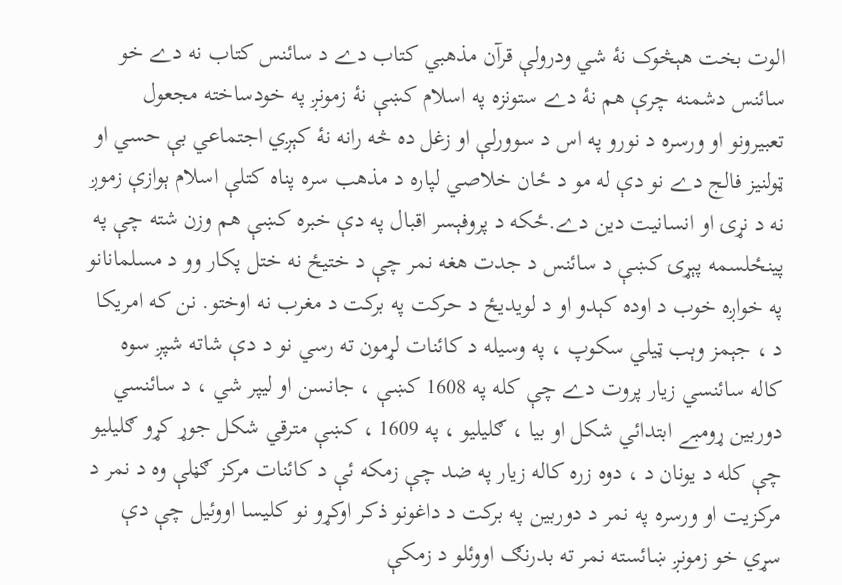الوت بخت هېڅوک نۀ شي ودرولې قرآن مذهبي کتاب دے د سائنس کتاب نه دے خو سائنس دشمنه چرې هم نۀ دے ستونزه په اسلام کښې نۀ زمونږ په خودساخته مجعول تعبيرونو او ورسره د نورو په اس د سوورلې او زغل ده څه رانه نۀ کېږي اجتماعي بې حسي او ټولنيز فالج دے نو دې له مو د ځان خلاصي لپاره د مذهب سره پناه کتلې اسلام ېوازې زموږ نه د نړۍ او انسانيت دين دے.ځکه د پروفېسر اقبال په دې خبره کښې هم وزن شته چې په پينځلسمه پېړۍ کښې د سائنس د جدت هغه نمر چې د ختيځ نه ختل پکار وو د مسلمانانو په خواږه خوب د اوده کېدو او د لويديځ د حرکت په برکت د مغرب نه اوختو. نن که امريکا د ، جېمز وېب ټيلي سکوپ ، په وسيله د کائنات لړمون ته رسي نو د دې شاته شپږ سوه کاله سائنسي زيار پروت دے چې کله په 1608 کښې ، جانسن او ليپر شي ، د سائنسي دوربین ړومبے ابتدائي شکل او بيا ، ګليليو ، په 1609 ، کښې مترقي شکل جوړ کړو ګليليو چې کله د يونان د ، دوه زره کاله زيار په ضد چې زمکه ئې د کائنات مرکز ګڼلې وه د نمر د مرکزيت او ورسره په نمر د دوربین په برکت د داغونو ذکر اوکړو نو کلیسا اووئيل چې دې سړي خو زمونږ ښائسته نمر ته بدرنګ اووئلو د زمکې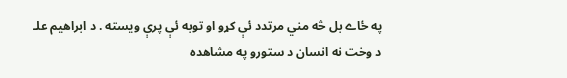په ځاے بل څه مني مرتدد ئې کړو او توبه ئې پرې ويسته . د ابراهيم علـ د وخت نه انسان د ستورو په مشاهده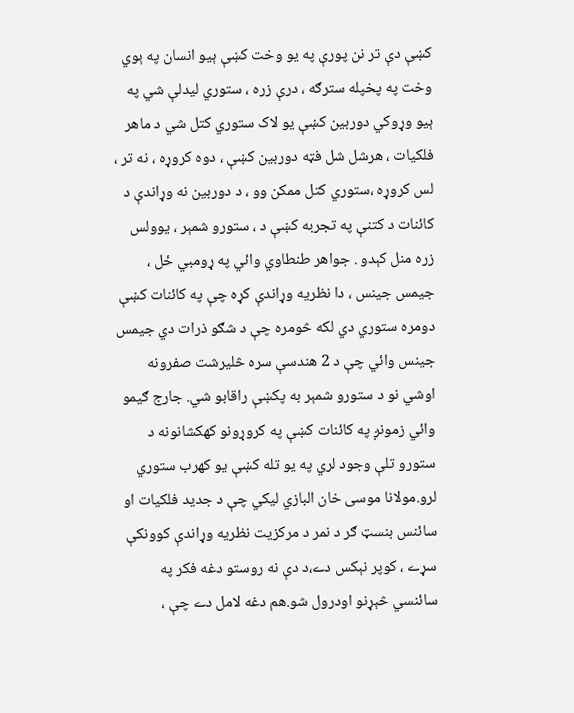کښې دې تر نن پورې په یو وخت کښې ېيو انسان په ېوي وخت په پخپله سترګه ، درې زره ، ستوري ليدلې شي په ېيو وړوکي دوربین کښې یو لاک ستوري کتل شي د ماهر فلکيات ، هرشل شل فټه دوربین کښې ، دوه کروړه ، نه تر ، لس کروړه ،ستوري کتل ممکن وو ، د دوربین نه وړاندې د کائنات د کتنې په تجربه کښې د ، ستورو شمېر ، يوولس زره منل کېدو . جواهر طنطاوي وائي په ړومبي ځل ، جيمس جينس ، دا نظريه وړاندې کړه چې په کائنات کښې دومره ستوري دي لکه څومره چې د شګو ذرات دي جيمس جينس وائي چې د 2 هندسې سره څليرشت صفرونه اوشي نو د ستورو شمېر به پکښې راقابو شي. جارج ګيمو وائي زمونږ په کائنات کښې په کروړونو کهکشانونه د ستورو تلې وجود لري په یو تله کښې یو کهرب ستوري لرو.مولانا موسی خان البازي ليکي چې د جديد فلکيات او سائنس بنسټ ګر د نمر د مرکزيت نظريه وړاندې کوونکې سړے ، کوپر نېکس دے،د دې نه روستو دغه فکر په سائنسي څېړنو اودرول شو.هم دغه لامل دے چې ،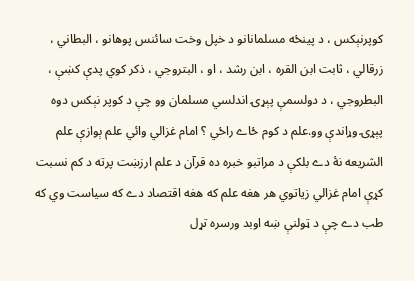کوپرنېکس ، د پينځه مسلمانانو د خپل وخت سائنس پوهانو ، البطاني ، زرقالي ، ثابت ابن القره ، ابن رشد ، او ، البتروجي ، ذکر کوي پدې کښې ، البطروجي ، د دولسمې پېړۍ اندلسي مسلمان وو چې د کوپر نېکس دوه پېړۍ وړاندې وو.علم د کوم ځاے راځي ؟ امام غزالي وائي علم ېوازې علم الشريعه نۀ دے بلکې د مراتبو خبره ده قرآن د علم ارزښت پرته د کم نسبت کړې امام غزالي زياتوي هر هغه علم که هغه اقتصاد دے که سياست وي که طب دے چې د ټولنې ښه اوبد ورسره تړل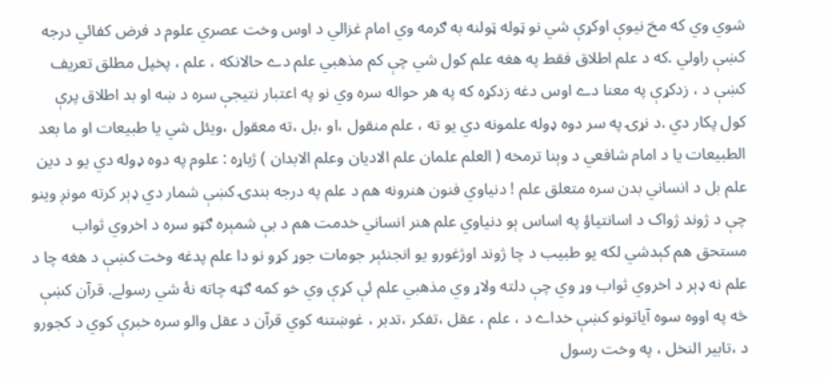شوي وي که مخ نيوې اوکړې شي نو ټوله ټولنه به ګرمه وي امام غزالي د اوس وخت عصري علوم د فرض کفائي درجه کښې راولي .که د علم اطلاق فقط په هغه علم کول شي چې کم مذهبي علم دے حالانکه ، علم ، پخپل مطلق تعريف کښې د ، زدکړې په معنا دے اوس دغه زدکړه که په هر حواله سره وي نو په اعتبار نتيجې سره د ښه او بد اطلاق پرې کول پکار دي .د نړۍ په سر دوه ډوله علمونه دي یو ته ، علم منقول ،او ،بل ،ته معقول ،ويئل شي یا طبيعات او ما بعد الطبيعات يا د امام شافعي د وېنا ترمخه ( العلم علمان علم الادیان وعلم الابدان ) ژباړه : علوم په دوه ډوله دي یو د دين علم بل د انساني بدن سره متعلق علم ! دنياوي فنون هنرونه هم د علم په درجه بندۍ کښې شمار دي ډېر کرته مونږ وينو چې د ژوند ژواک د اسانتياؤ په اساس ېو دنياوي علم هنر انساني خدمت هم د بې شمېره ګټو سره د اخروي ثواب مستحق هم کېدشي لکه یو طبيب د چا ژوند اوژغورو یو انجنئېر جومات جوړ کړو نو دا علم پدغه وخت کښې د هغه چا د علم نه ډېر د اخروي ثواب وړ وي چې دلته ولاړ وي مذهبي علم ئې کړې وي خو کمه ګټه چاته نۀ شي رسولے. قرآن کښې څه په اووه سوه آیاتونو کښې خداے د ، علم ، عقل ،تفکر ،تدبر ، غوښتنه کوي قرآن د عقل والو سره خبرې کوي د کجورو د ،تابير النخل ، په وخت رسول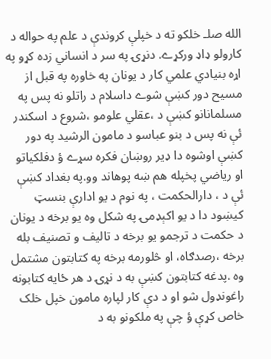الله صلـ خلکو ته د خپلې کروندې د علم په حواله د کارولو ډاډ ورکړے. دنړۍ په سر د انساني زده کړو په اړه بنيادي علمي کار د يونان په خاوره په قبل از مسیح دور کښې شوے داسلام د راتلو نه پس په مسلمانانو کښې د ،عقلي علومو ،شروع د اسکندر ئې نه پس د بنو عباسو د مامون الرشید په دور کښې اوشوه دا ډير روښان فکره سړے ؤ دفلکياتو او رياضي پخپله هم ښه پوهاند وو.په بغداد کښې ئې د ، دارالحکمت ، په نوم د يو ادارې بنسټ کيښود دا د يو اکېډمۍ په شکل وه يو برخه د يونان د حکمت د ترجمو يو برخه د تاليف و تصنيف بله برخه ،رصدګاه، او څلورمه برخه په کتابتون مشتمل وه .پدغه کتابتون کښې به د نړۍ د هر ځایه کتابونه راغونډول شو او د دې کار لپاره مامون خپل خلک خاص کړې ؤ چې په ملکونو به د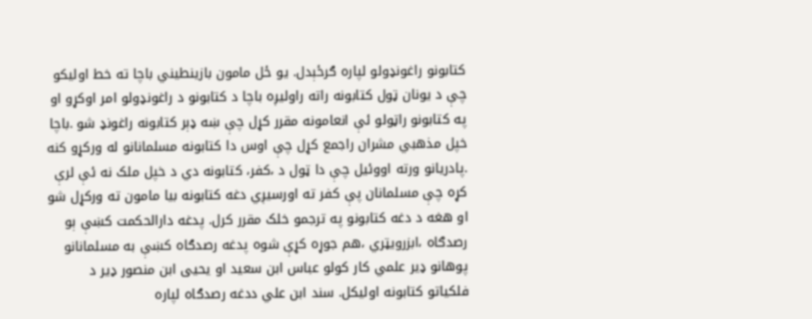کتابونو راغونډولو لپاره ګرځېدل. يو ځل مامون بازينطيني باچا ته خط اوليکو چې د يونان ټول کتابونه راته راوليږه باچا د کتابونو د راغونډولو امر اوکړو او په کتابونو راټولو ئې انعامونه مقرر کړل چې ښه ډېر کتابونه راغونډ شو .باچا خپل مذهبي مشران راجمع کړل چې اوس دا کتابونه مسلمانانو له ورکړو کنه .پادريانو ورته اووئيل چې دا ټول د ،کفر، کتابونه دي د خپل ملک نه ئې لرې کړه چې مسلمانان پې کفر ته اورسیږي دغه کتابونه بيا مامون ته ورکړل شو او هغه د دغه کتابونو په ترجمو خلک مقرر کرل. پدغه دارالحکمت کښې ېو رصدګاه ،ابزرويټري ،هم جوړه کړې شوه پدغه رصدګاه کښې به مسلمانانو پوهانو ډير علمي کار کولو عباس ابن سعيد او یحیی ابن منصور ډير د فلکياتو کتابونه اوليکل. سند ابن علي ددغه رصدګاه لپاره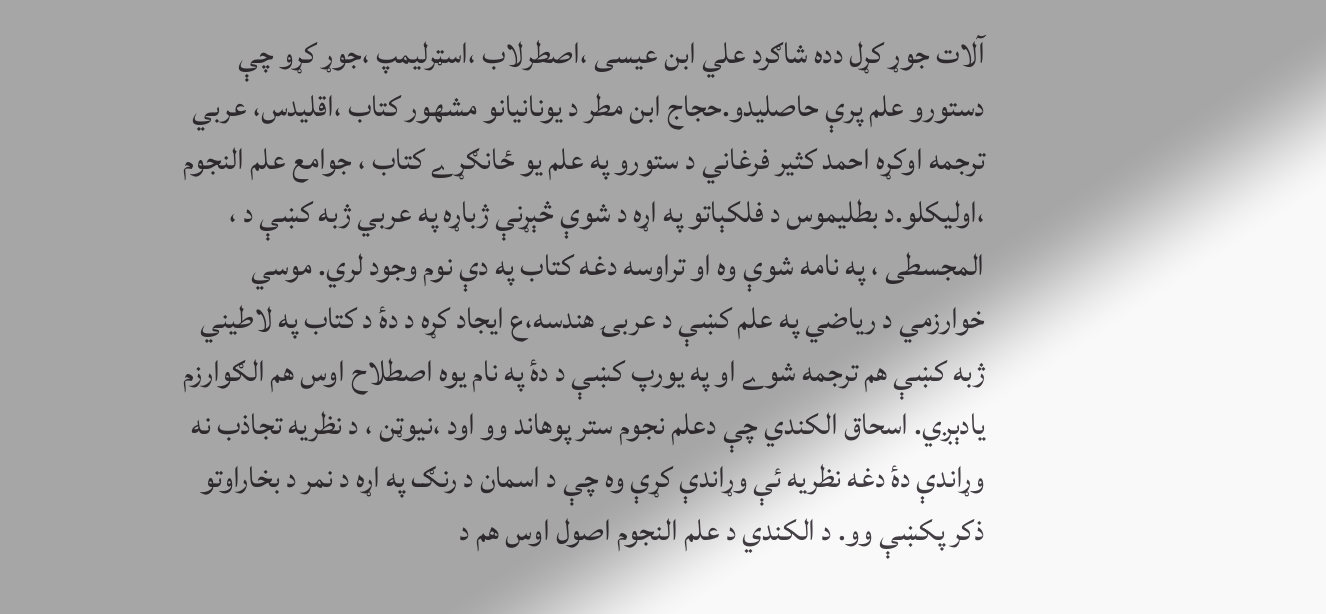آلات جوړ کړل دده شاګرد علي ابن عيسی ،اصطرلاب ،اسټرليمپ ،جوړ کړو چې دستورو علم پرې حاصليدو.حجاج ابن مطر د يونانيانو مشهور کتاب ،اقليدس، عربي ترجمه اوکړه احمد کثير فرغاني د ستورو په علم يو ځانګړے کتاب ، جوامع علم النجوم ،اوليکلو.د بطليموس د فلکېاتو په اړه د شوې څېړنې ژباړه په عربي ژبه کښې د ، المجسطی ، په نامه شوې وه او تراوسه دغه کتاب په دې نوم وجود لري. موسي خوارزمي د رياضي په علم کښې د عربۍ هندسه،ع ايجاد کړه د دۀ د کتاب په لاطیني ژبه کښې هم ترجمه شوے او په يورپ کښې د دۀ په نام يوه اصطلاح اوس هم الګوارزم یادېږي. اسحاق الکندي چې دعلم نجوم ستر پوهاند وو اود ،نيوټن ، د نظريه تجاذب نه وړاندې دۀ دغه نظريه ئې وړاندې کړې وه چې د اسمان د رنګ په اړه د نمر د بخاراوتو ذکر پکښې وو. د الکندي د علم النجوم اصول اوس هم د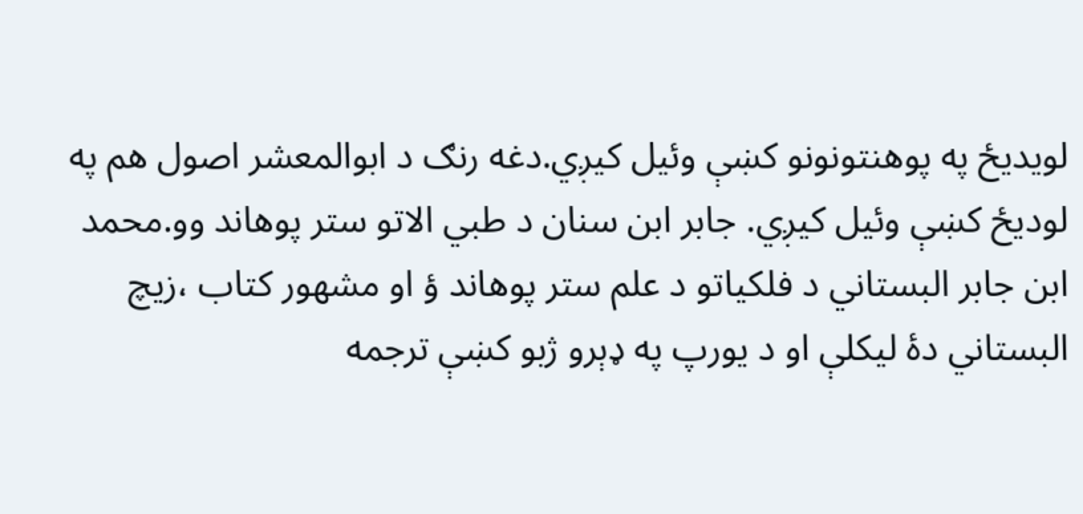لويديځ په پوهنتونونو کښې وئيل کيږي.دغه رنګ د ابوالمعشر اصول هم په لوديځ کښې وئيل کيږي. جابر ابن سنان د طبي الاتو ستر پوهاند وو.محمد ابن جابر البستاني د فلکياتو د علم ستر پوهاند ؤ او مشهور کتاب ،زيچ البستاني دۀ ليکلې او د يورپ په ډېرو ژبو کښې ترجمه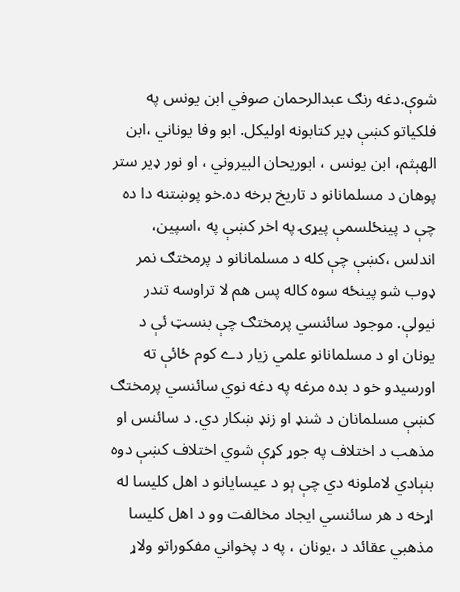شوې.دغه رنګ عبدالرحمان صوفي ابن يونس په فلکياتو کښې ډير کتابونه اوليکل. ابو وفا يوناني ،ابن الهېثم، ابن يونس ، ابوريحان البیروني ، او نور ډير ستر پوهان د مسلمانانو د تاريخ برخه ده.خو پوښتنه دا ده چې د پينځلسمې پيړۍ په اخر کښې په ،اسپين، اندلس ،کښې چې کله د مسلمانانو د پرمختګ نمر ډوب شو پينځه سوه کاله پس هم لا تراوسه تندر نيولې. موجود سائنسي پرمختګ چې بنسټ ئې د يونان او د مسلمانانو علمي زيار دے کوم ځائې ته اورسیدو خو د بده مرغه په دغه نوي سائنسي پرمختګ کښې مسلمانان د شنډ او زنډ ښکار دي. د سائنس او مذهب د اختلاف په جوړ کړې شوي اختلاف کښې دوه بنېادي لاملونه دي چې ېو د عیسایانو د اهل کليسا له اړخه د هر سائنسي ايجاد مخالفت وو د اهل کليسا مذهبي عقائد د ،يونان ، په د پخواني مفکوراتو ولاړ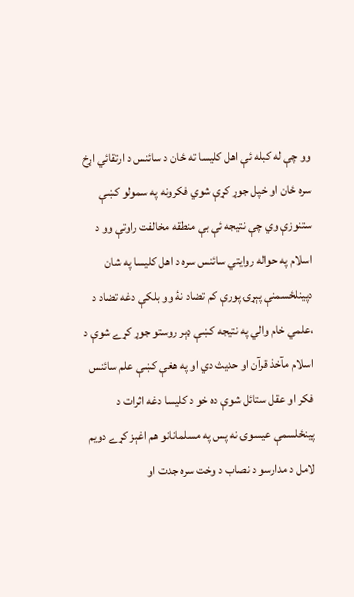وو چې له کبله ئې اهل کليسا ته ځان د سائنس د ارتقائي اړخ سره ځان او خپل جوړ کړې شوي فکرونه په سمولو کښې ستنوزې وي چې نتيجه ئې بې منطقه مخالفت راوتې وو د اسلام په حواله روايتي سائنس سره د اهل کليسا په شان دپينلځسمنې پېړۍ پورې کم تضاد نۀ وو بلکې دغه تضاد د ،علمي خام والي په نتيجه کښې ډېر روستو جوړ کړے شوې د اسلام مآخذ قرآن او حديث دي او په هغې کښې علم سائنس فکر او عقل ستائل شوې ده خو د کليسا دغه اثرات د پينځلسمې عيسوۍ نه پس په مسلمانانو هم اغېز کړے دويم لامل د مدارسو د نصاب د وخت سره جدت او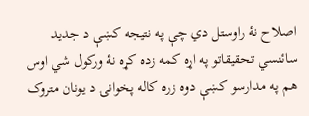اصلاح نۀ راوستل دي چې په نتيجه کښې د جديد سائنسي تحقيقاتو په اړه کمه زده کړه نۀ ورکول شي اوس هم په مدارسو کښې دوه زره کاله پخوانۍ د يونان متروک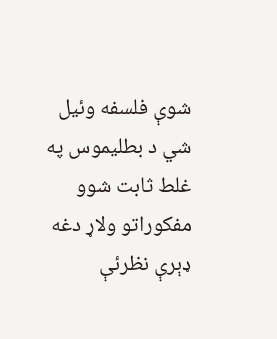شوې فلسفه وئيل شي د بطليموس په غلط ثابت شوو مفکوراتو ولاړ دغه ډېرې نظرئې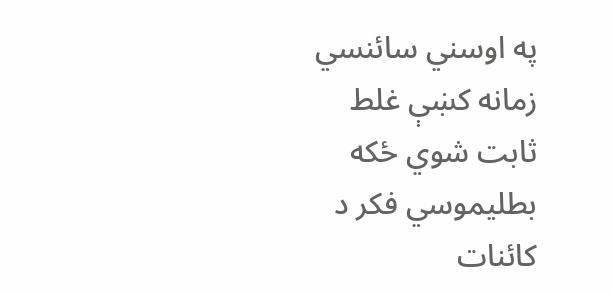په اوسني سائنسي زمانه کښې غلط ثابت شوي ځکه بطليموسي فکر د کائنات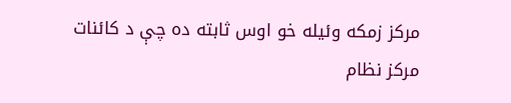مرکز زمکه وئيله خو اوس ثابته ده چې د کائنات مرکز نظام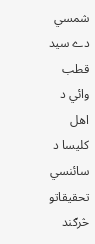شمسي دے سيد قطب وائي د اهل کليسا د سائنسي تحقيقاتو څرګند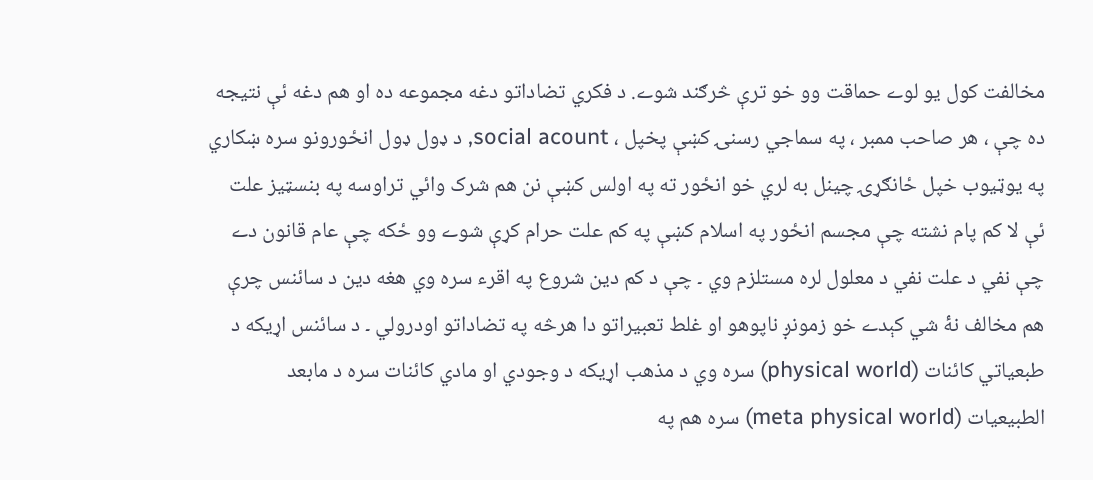مخالفت کول يو لوے حماقت وو خو ترې څرګند شوے. د فکري تضاداتو دغه مجموعه ده او هم دغه ئې نتيجه ده چې ، هر صاحب ممبر ، په سماجي رسنۍ کښې پخپل ، social acount, د ډول ډول انځورونو سره ښکاري په يوټیوب خپل ځانګړۍ چينل به لري خو انځور ته په اولس کښې نن هم شرک وائي تراوسه په بنسټيز علت ئې لا کم پام نشته چې مجسم انځور په اسلام کښې په کم علت حرام کړې شوے وو ځکه چې عام قانون دے چې نفي د علت نفي د معلول لره مستلزم وي ۔ چې د کم دين شروع په اقرء سره وي هغه دين د سائنس چرې هم مخالف نۀ شي کېدے خو زمونږ ناپوهو او غلط تعبيراتو دا هرڅه په تضاداتو اودرولي ۔ د سائنس اړيکه د طبعياتي کائنات (physical world) سره وي د مذهب اړيکه د وجودي او مادي کائنات سره د مابعد الطبیعیات (meta physical world) سره هم په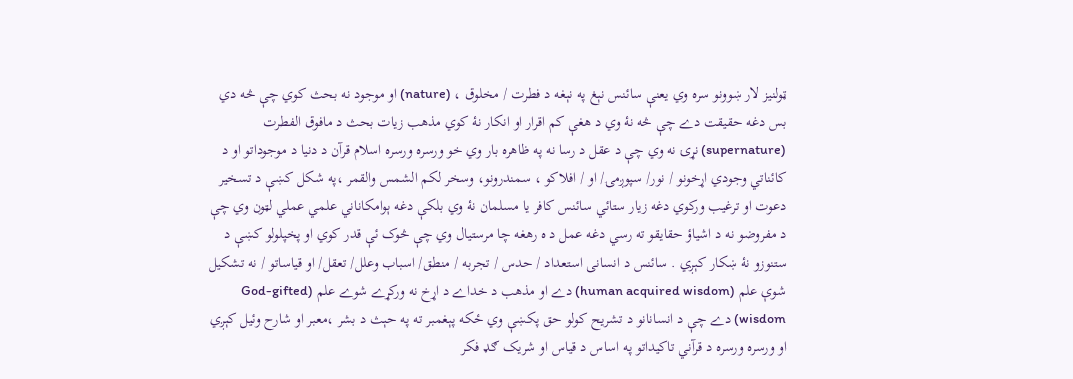ټولنيز لار ښوونو سره وي يعنې سائنس نېغ په نېغه د فطرت / مخلوق ، (nature) او موجود نه بحث کوي چې څه دي بس دغه حقيقت دے چې څه نۀ وي د هغې کم اقرار او انکار نۀ کوي مذهب زيات بحث د مافوق الفطرت (supernature) نړۍ نه وي چې د عقل د رسا نه په ظاهره بار وي خو ورسره ورسره اسلام قرآن د دنیا د موجوداتو او د کائناتي وجودي اړخونو / نور/ سپوږمۍ/ او / افلاکو ، سمندرونو، وسخر لکم الشمس والقمر ،په شکل کښې د تسخير دعوت او ترغيب ورکوي دغه زيار ستائي سائنس کافر یا مسلمان نۀ وي بلکې دغه ېوامکاناني علمي عملي لټون وي چې د مفروضو نه د اشیاؤ حقایقو ته رسي دغه عمل د ه رهغه چا مرستیال وي چې څوک ئې قدر کوي او پخپلولو کښې د ستنوزو نۀ ښکار کېږي . سائنس د انسانی استعداد / حدس / تجربه / منطق/ اسباب وعلل/ تعقل/ او قياساتو / نه تشکیل شوې علم (human acquired wisdom) دے او مذهب د خداے د اړخ نه ورکړے شوے علم (God-gifted wisdom) دے چې د انسانانو د تشریح کولو حق پکښې وي ځکه پېغمبر ته په حېث د بشر ،معبر او شارح وئيل کېږي او ورسره ورسره د قرآني تاکیداتو په اساس د قياس او شريک ګډ فکر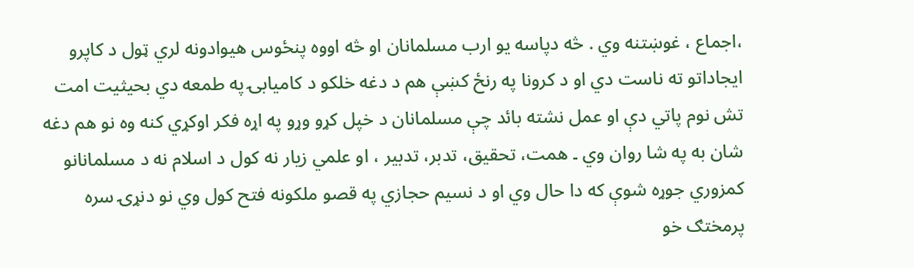،اجماع ، غوښتنه وي . څه دپاسه یو ارب مسلمانان او څه اووه پنځوس هيوادونه لري ټول د کاپرو ايجاداتو ته ناست دي او د کرونا په رنځ کښې هم د دغه خلکو د کامیابۍ په طمعه دي بحيثيت امت تش نوم پاتي دې او عمل نشته بائد چې مسلمانان د خپل کړو وړو په اړه فکر اوکړي کنه وه نو هم دغه شان به په شا روان وي ۔ همت، تحقيق، تدبر، تدبير ، او علمي زيار نه کول د اسلام نه د مسلمانانو کمزوري جوړه شوې که دا حال وي او د نسيم حجازي په قصو ملکونه فتح کول وي نو دنړۍ سره پرمختګ خو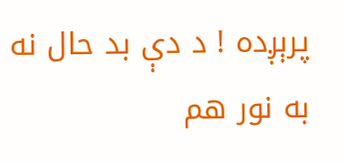پرېږده ! د دې بد حال نه به نور هم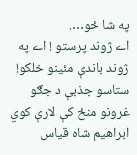په شا ځو….
اے ژوند پرستو ! اے په ژوند باندې مئينو خلکو!
ستاسو جذبې د جګو غرونو منځ کې لارې کوي
ابراهیم شاه قياس